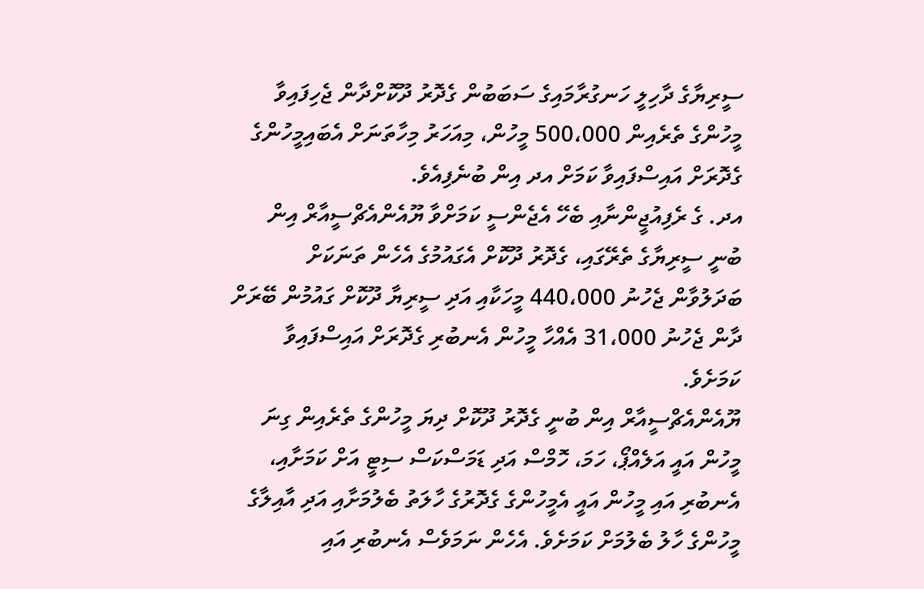ސީރިޔާގެ ދާހިލީ ހަނގުރާމައިގެ ސަބަބުން ގެދޮރު ދޫކޮށްދާން ޖެހިފައިވާ މީހުންގެ ތެރެއިން 500،000 މީހުން، މިއަހަރު މިހާތަނަށް އެބައިމީހުންގެ ގެދޮރަށް އައިސްފައިވާ ކަމަށް އދ އިން ބުނެފިއެވެ.
އދ. ގެ ރެފިއުޖީންނާއި ބެހޭ އެޖެންސީ ކަމަށްވާ ޔޫއެންއެޗްސީއާރް އިން ބުނީ ސީރިޔާގެ ތެރޭގައި، ގެދޮރު ދޫކޮށް އެގައުމުގެ އެހެން ތަނަކަށް ބަދަލުވާން ޖެހުނު 440،000 މީހަކާއި އަދި ސީރިޔާ ދޫކޮށް ގައުމުން ބޭރަށް ދާން ޖެހުނު 31،000 އެއްހާ މީހުން އެނބުރި ގެދޮރަށް އައިސްފައިވާ ކަމަށެވެ.
ޔޫއެންއެޗްސީއާރް އިން ބުނީ ގެދޮރު ދޫކޮށް ދިޔަ މީހުންގެ ތެރެއިން ގިނަ މީހުން އައީ އަލެއްޕޯ، ހަމަ، ހޮމްސް އަދި ޑަމަސްކަސް ސިޓީ އަށް ކަމަށާއި، އެނބުރި އައި މީހުން އައީ އެމީހުންގެ ގެދޮރުގެ ހާލަތު ބެލުމަށާއި އަދި އާއިލާގެ މީހުންގެ ހާލު ބެލުމަށް ކަމަށެވެ. އެހެން ނަމަވެސް އެނބުރި އައި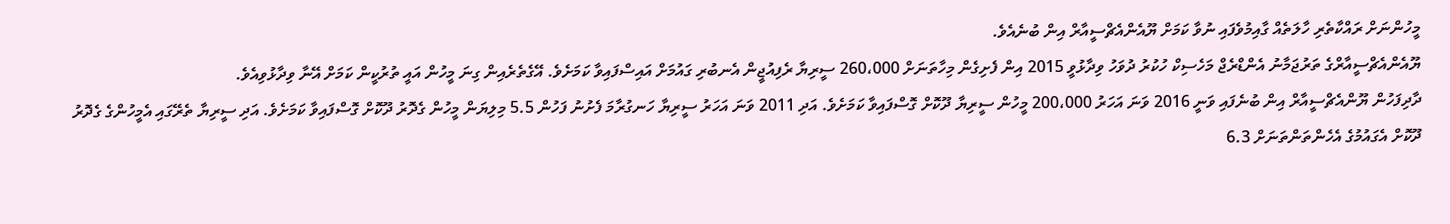މީހުންނަށް ރައްކާތެރި ހާލަތެއް ގާއިމުވެފައި ނުވާ ކަމަށް ޔޫއެންއެޗްސީއާރް އިން ބުނެއެވެ.
ޔޫއެންއެޗްސީއާރްގެ ތަރުޖަމާނު އެންޑްރެޖް މަހެސިކް ހުކުރު ދުވަހު ވިދާޅުވީ 2015 އިން ފެށިގެން މިހާތަނަށް 260،000 ސީރިޔާ ރެފިއުޖީން އެނބުރި ގައުމަށް އައިސްފައިވާ ކަމަށެވެ. އޭގެތެރެއިން ގިނަ މީހުން އައީ ތުރުކީން ކަމަށް އޭނާ ވިދާޅުވިއެވެ.
ދާދިފަހުން ޔޫންއެޗްސީއާރް އިން ބުނެފައި ވަނީ 2016 ވަނަ އަހަރު 200،000 މީހުން ސީރިޔާ ދޫކޮށް ގޮސްފައިވާ ކަމަށެވެ. އަދި 2011 ވަނަ އަހަރު ސީރިޔާ ހަނގުރާމަ ފެށުނު ފަހުން 5.5 މިލިޔަން މީހުން ގެދޮރު ދޫކޮށް ގޮސްފައިވާ ކަމަށެވެ. އަދި ސީރިޔާ ތެރޭގައި އެމީހުންގެ ގެދޮރު ދޫކޮށް އެގައުމުގެ އެހެންތަންތަނަށް 6.3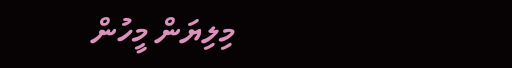މިލިޔަން މީހުން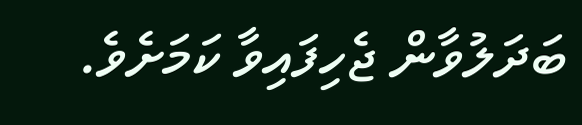ބަދަލުވާން ޖެހިފައިވާ ކަމަށެވެ.